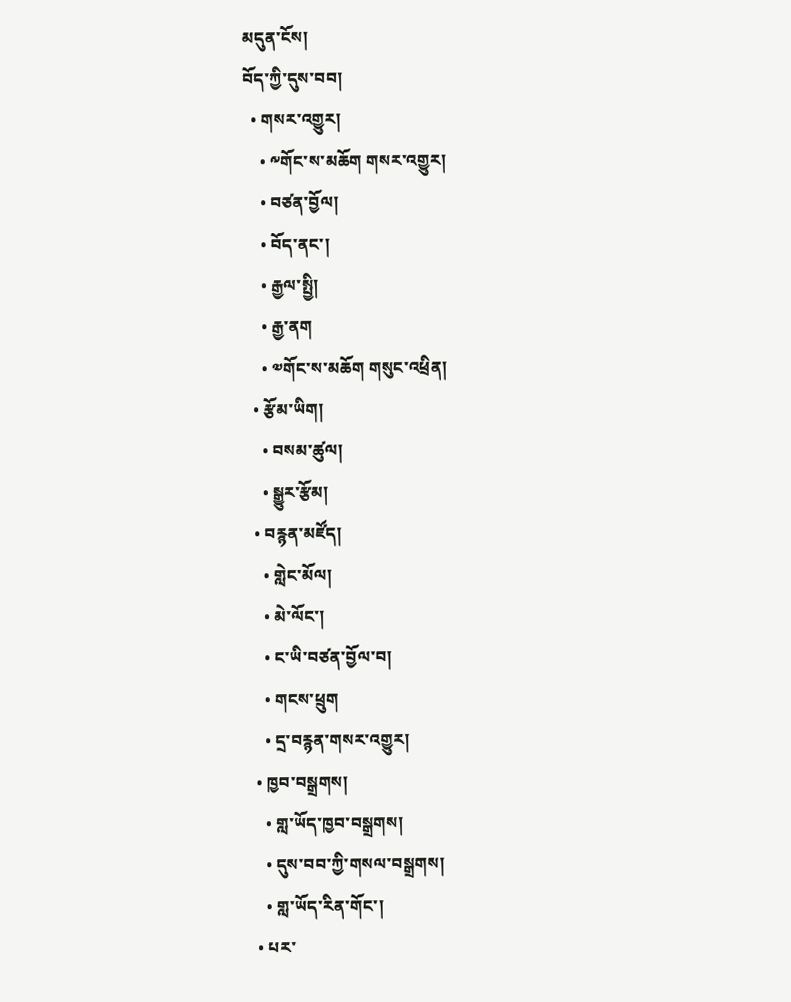མདུན་ངོས།
བོད་ཀྱི་དུས་བབ།
  • གསར་འགྱུར།
    • ༸གོང་ས་མཆོག གསར་འགྱུར།
    • བཙན་བྱོལ།
    • བོད་ནང་།
    • རྒྱལ་སྤྱི།
    • རྒྱ་ནག
    • ༧གོང་ས་མཆོག གསུང་འཕྲིན།
  • རྩོམ་ཡིག།
    • བསམ་ཚུལ།
    • སྒྱུར་རྩོམ།
  • བརྙན་མཛོད།
    • གླེང་མོལ།
    • མེ་ལོང་།
    • ང་ཡི་བཙན་བྱོལ་བ།
    • གངས་ཕྲུག
    • དྲ་བརྙན་གསར་འགྱུར།
  • ཁྱབ་བསྒྲགས།
    • གླ་ཡོད་ཁྱབ་བསྒྲགས།
    • དུས་བབ་ཀྱི་གསལ་བསྒྲགས།
    • གླ་ཡོད་རིན་གོང་།
  • པར་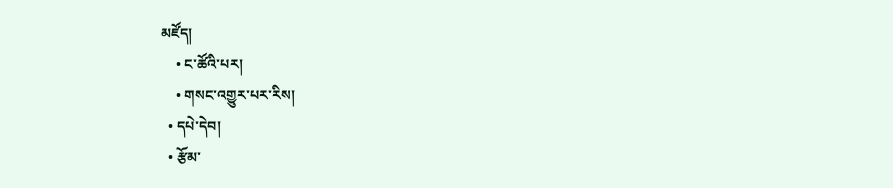མཛོད།
    • ང་ཚོའི་པར།
    • གསང་འགྱུར་པར་རིས།
  • དཔེ་དེབ།
  • རྩོམ་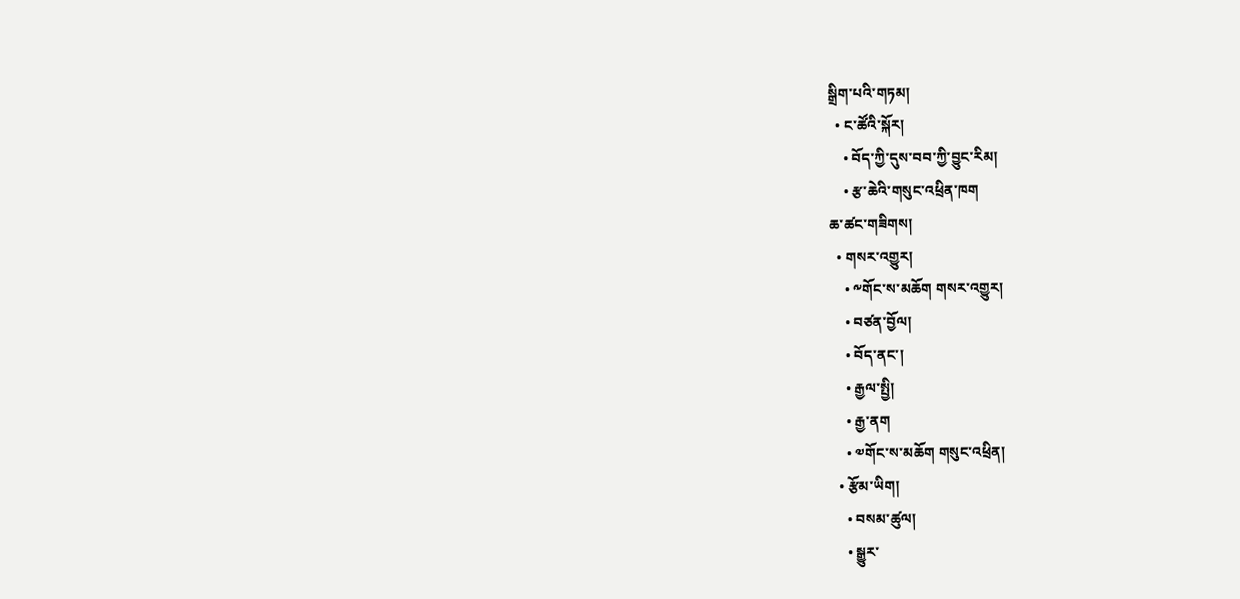སྒྲིག་པའི་གཏམ།
  • ང་ཚོའི་སྐོར།
    • བོད་ཀྱི་དུས་བབ་ཀྱི་བྱུང་རིམ།
    • རྩ་ཆེའི་གསུང་འཕྲིན་ཁག
ཆ་ཚང་གཟིགས།
  • གསར་འགྱུར།
    • ༸གོང་ས་མཆོག གསར་འགྱུར།
    • བཙན་བྱོལ།
    • བོད་ནང་།
    • རྒྱལ་སྤྱི།
    • རྒྱ་ནག
    • ༧གོང་ས་མཆོག གསུང་འཕྲིན།
  • རྩོམ་ཡིག།
    • བསམ་ཚུལ།
    • སྒྱུར་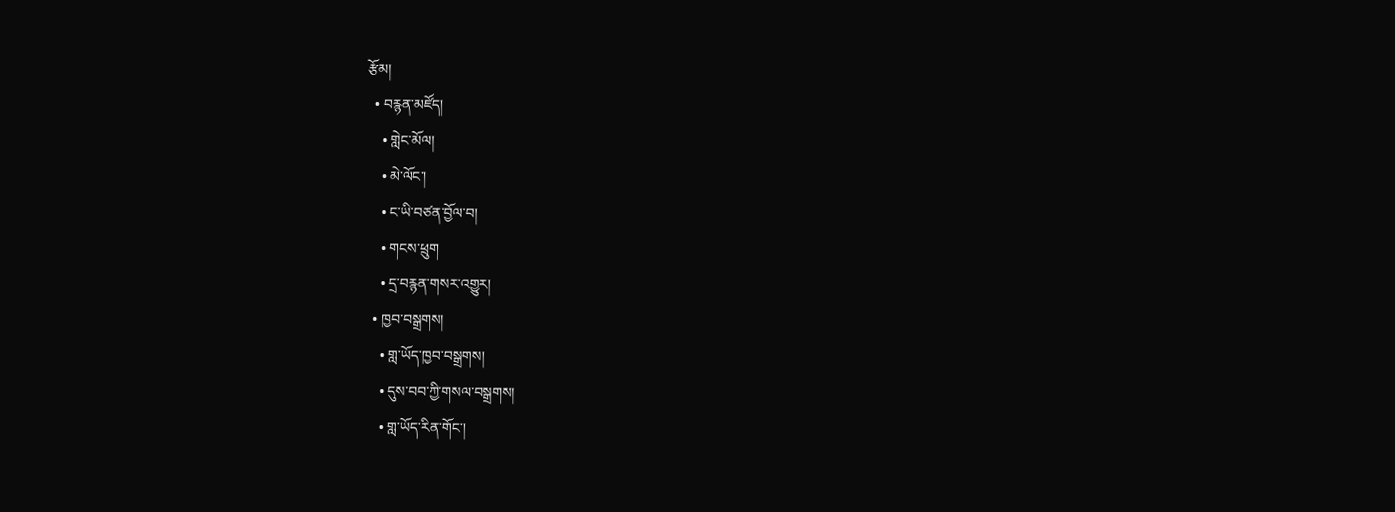རྩོམ།
  • བརྙན་མཛོད།
    • གླེང་མོལ།
    • མེ་ལོང་།
    • ང་ཡི་བཙན་བྱོལ་བ།
    • གངས་ཕྲུག
    • དྲ་བརྙན་གསར་འགྱུར།
  • ཁྱབ་བསྒྲགས།
    • གླ་ཡོད་ཁྱབ་བསྒྲགས།
    • དུས་བབ་ཀྱི་གསལ་བསྒྲགས།
    • གླ་ཡོད་རིན་གོང་།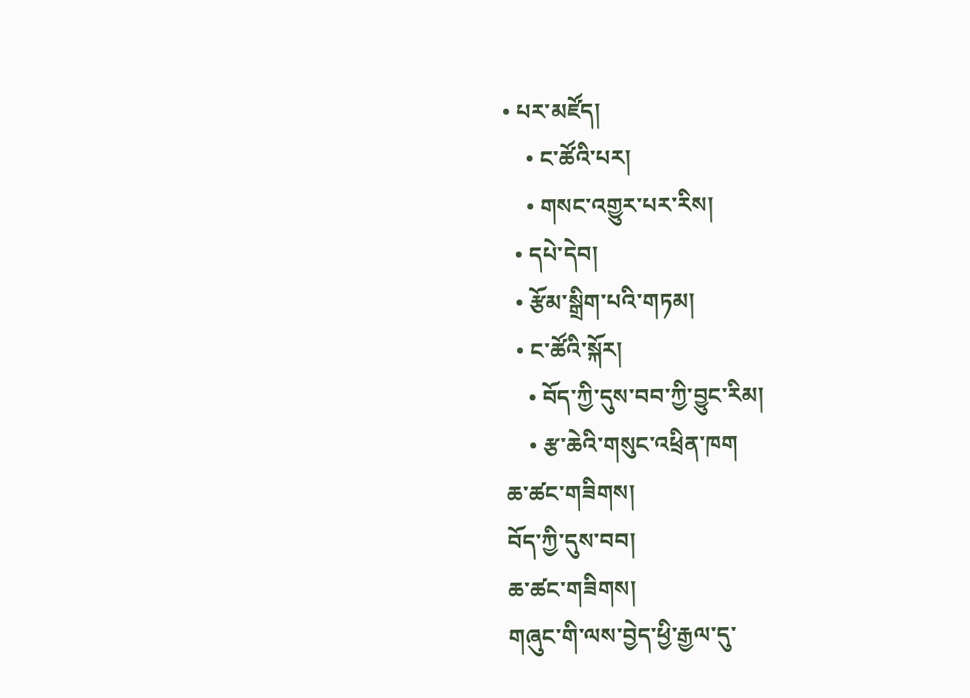• པར་མཛོད།
    • ང་ཚོའི་པར།
    • གསང་འགྱུར་པར་རིས།
  • དཔེ་དེབ།
  • རྩོམ་སྒྲིག་པའི་གཏམ།
  • ང་ཚོའི་སྐོར།
    • བོད་ཀྱི་དུས་བབ་ཀྱི་བྱུང་རིམ།
    • རྩ་ཆེའི་གསུང་འཕྲིན་ཁག
ཆ་ཚང་གཟིགས།
བོད་ཀྱི་དུས་བབ།
ཆ་ཚང་གཟིགས།
གཞུང་གི་ལས་བྱེད་ཕྱི་རྒྱལ་དུ་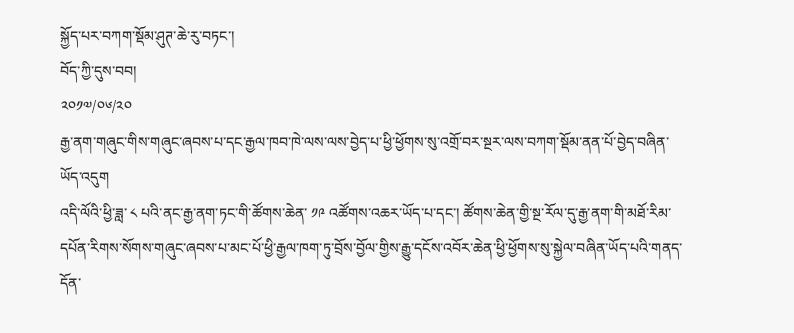སྐྱོད་པར་བཀག་སྡོམ་ཤུཊ་ཆེ་རུ་བཏང་།
བོད་ཀྱི་དུས་བབ།
༢༠༡༧/༠༦/༢༠
རྒྱ་ནག་གཞུང་གིས་གཞུང་ཞབས་པ་དང་རྒྱལ་ཁབ་ཁེ་ལས་ལས་བྱེད་པ་ཕྱི་ཕྱོགས་སུ་འགྲོ་བར་སྔར་ལས་བཀག་སྡོམ་ནན་པོ་བྱེད་བཞིན་ཡོད་འདུག
འདི་ལོའི་ཕྱི་ཟླ་ ༨ པའི་ནང་རྒྱ་ནག་ཏང་གི་ཚོགས་ཆེན་ ༡༩ འཚོགས་འཆར་ཡོད་པ་དང་། ཚོགས་ཆེན་གྱི་སྔ་རོལ་དུ་རྒྱ་ནག་གི་མཐོ་རིམ་དཔོན་རིགས་སོགས་གཞུང་ཞབས་པ་མང་པོ་ཕྱི་རྒྱལ་ཁག་ཏུ་བྲོས་བྱོལ་གྱིས་རྒྱུ་དངོས་འབོར་ཆེན་ཕྱི་ཕྱོགས་སུ་སྐྱེལ་བཞིན་ཡོད་པའི་གནད་དོན་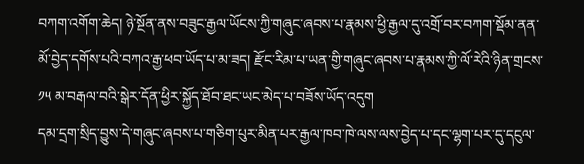བཀག་འགོག་ཆེད། ཉེ་སྔོན་ནས་བཟུང་རྒྱལ་ཡོངས་ཀྱི་གཞུང་ཞབས་པ་རྣམས་ཕྱི་རྒྱལ་དུ་འགྲོ་བར་བཀག་སྡོམ་ནན་མོ་བྱེད་དགོས་པའི་བཀའ་རྒྱ་ཕབ་ཡོད་པ་མ་ཟད། རྫོང་རིམ་པ་ཡན་གྱི་གཞུང་ཞབས་པ་རྣམས་ཀྱི་ལོ་རེའི་ཉིན་གྲངས་ ༡༥ མ་བརྒལ་བའི་སྒེར་དོན་ཕྱིར་སྐྱོད་ཐོབ་ཐང་ཡང་མེད་པ་བཟོས་ཡོད་འདུག
དམ་དྲག་སྲིད་བྱུས་དེ་གཞུང་ཞབས་པ་གཅིག་པུར་མིན་པར་རྒྱལ་ཁབ་ཁེ་ལས་ལས་བྱེད་པ་དང་ལྷག་པར་དུ་དངུལ་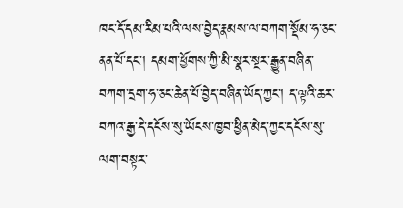ཁང་དོ་དམ་རིམ་པའི་ལས་བྱེད་རྣམས་ལ་བཀག་སྡོམ་ཧ་ཅང་ནན་པོ་དང་། དམག་ཕྱོགས་ཀྱི་མི་སྣར་སྔར་རྒྱུན་བཞིན་བཀག་དྲག་ཧ་ཅང་ཆེན་པོ་བྱེད་བཞིན་ཡོད་ཀྱང་། ད་ལྟའི་ཆར་བཀའ་རྒྱ་དེ་དངོས་སུ་ཡོངས་ཁྱབ་ཕྱིན་མེད་ཀྱང་དངོས་སུ་ལག་བསྟར་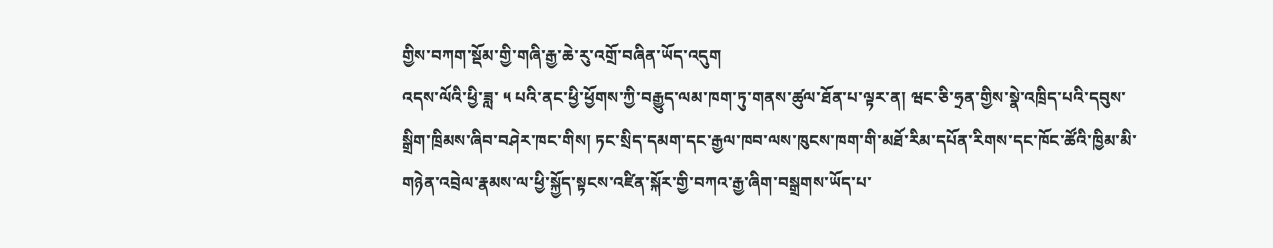གྱིས་བཀག་སྡོམ་གྱི་གཞི་རྒྱ་ཆེ་རུ་འགྲོ་བཞིན་ཡོད་འདུག
འདས་ལོའི་ཕྱི་ཟླ་ ༥ པའི་ནང་ཕྱི་ཕྱོགས་ཀྱི་བརྒྱུད་ལམ་ཁག་ཏུ་གནས་ཚུལ་ཐོན་པ་ལྟར་ན། ཝང་ཅི་ཧྲན་གྱིས་སྣེ་འཁྲིད་པའི་དབུས་སྒྲིག་ཁྲིམས་ཞིབ་བཤེར་ཁང་གིས། ཏང་སྲིད་དམག་དང་རྒྱལ་ཁབ་ལས་ཁུངས་ཁག་གི་མཐོ་རིམ་དཔོན་རིགས་དང་ཁོང་ཚོའི་ཁྱིམ་མི་གཉེན་འབྲེལ་རྣམས་ལ་ཕྱི་སྐྱོད་སྟངས་འཛིན་སྐོར་གྱི་བཀའ་རྒྱ་ཞིག་བསྒྲགས་ཡོད་པ་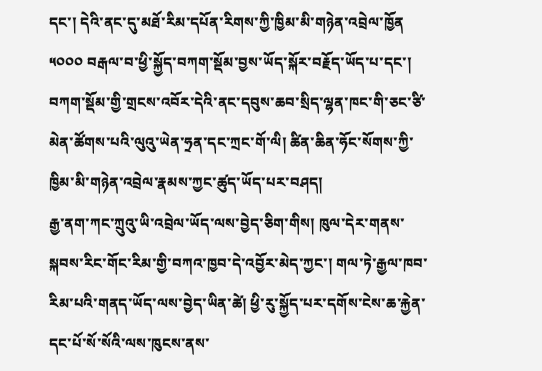དང་། དེའི་ནང་དུ་མཐོ་རིམ་དཔོན་རིགས་ཀྱི་ཁྱིམ་མི་གཉེན་འབྲེལ་ཁྱོན ༥༠༠༠ བརྒལ་བ་ཕྱི་སྐྱོད་བཀག་སྡོམ་བྱས་ཡོད་སྐོར་བརྗོད་ཡོད་པ་དང་། བཀག་སྡོམ་གྱི་གྲངས་འབོར་དེའི་ནང་དབུས་ཆབ་སྲིད་ལྷན་ཁང་གི་ཅང་ཙི་མེན་ཚོགས་པའི་ལུའུ་ཡེན་ཧྲན་དང་ཀྲང་གོ་ལི། ཚིན་ཆིན་ཧོང་སོགས་ཀྱི་ཁྱིམ་མི་གཉེན་འབྲེལ་རྣམས་ཀྱང་ཚུད་ཡོད་པར་བཤད།
རྒྱ་ནག་ཀང་ཀྲུའུ་ཡི་འབྲེལ་ཡོད་ལས་བྱེད་ཅིག་གིས། ཁུལ་དེར་གནས་སྐབས་རིང་གོང་རིམ་གྱི་བཀའ་ཁྱབ་དེ་འབྱོར་མེད་ཀྱང་། གལ་ཏེ་རྒྱལ་ཁབ་རིམ་པའི་གནད་ཡོད་ལས་བྱེད་ཡིན་ཚེ། ཕྱི་རུ་སྐྱོད་པར་དགོས་ངེས་ཆ་རྐྱེན་དང་པོ་སོ་སོའི་ལས་ཁུངས་ནས་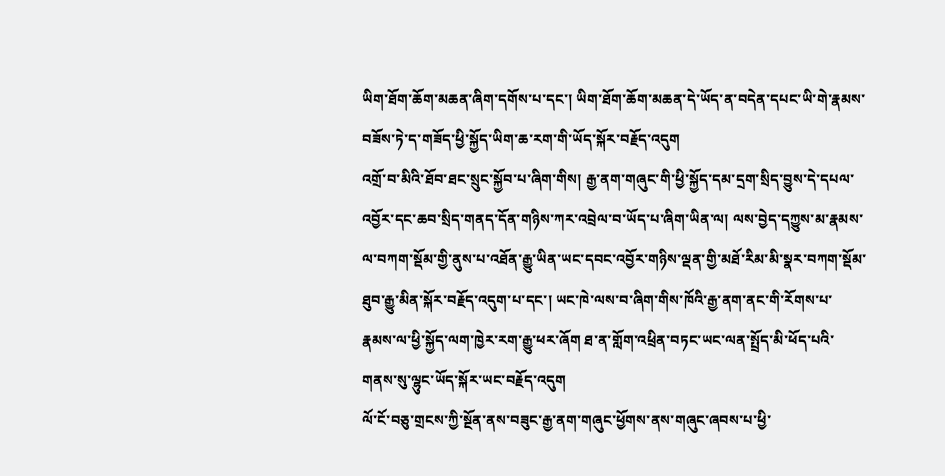ཡིག་ཐོག་ཆོག་མཆན་ཞིག་དགོས་པ་དང་། ཡིག་ཐོག་ཆོག་མཆན་དེ་ཡོད་ན་བདེན་དཔང་ཡི་གེ་རྣམས་བཟོས་ཏེ་ད་གཟོད་ཕྱི་སྐྱོད་ཡིག་ཆ་རག་གི་ཡོད་སྐོར་བརྗོད་འདུག
འགྲོ་བ་མིའི་ཐོབ་ཐང་སྲུང་སྐྱོབ་པ་ཞིག་གིས། རྒྱ་ནག་གཞུང་གི་ཕྱི་སྐྱོད་དམ་དྲག་སྲིད་བྱུས་དེ་དཔལ་འབྱོར་དང་ཆབ་སྲིད་གནད་དོན་གཉིས་ཀར་འབྲེལ་བ་ཡོད་པ་ཞིག་ཡིན་ལ། ལས་བྱེད་དཀྱུས་མ་རྣམས་ལ་བཀག་སྡོམ་གྱི་ནུས་པ་འཐོན་རྒྱུ་ཡིན་ཡང་དབང་འབྱོར་གཉིས་ལྡན་གྱི་མཐོ་རིམ་མི་སྣར་བཀག་སྡོམ་ཐུབ་རྒྱུ་མིན་སྐོར་བརྗོད་འདུག་པ་དང་། ཡང་ཁེ་ལས་བ་ཞིག་གིས་ཁོའི་རྒྱ་ནག་ནང་གི་རོགས་པ་རྣམས་ལ་ཕྱི་སྐྱོད་ལག་ཁྱེར་རག་རྒྱུ་ཕར་ཞོག ཐ་ན་གློག་འཕྲིན་བཏང་ཡང་ལན་སྤྲོད་མི་ཕོད་པའི་གནས་སུ་ལྷུང་ཡོད་སྐོར་ཡང་བརྗོད་འདུག
ལོ་ངོ་བཅུ་གྲངས་ཀྱི་སྔོན་ནས་བཟུང་རྒྱ་ནག་གཞུང་ཕྱོགས་ནས་གཞུང་ཞབས་པ་ཕྱི་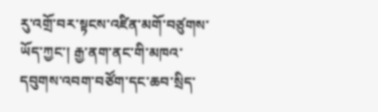རུ་འགྲོ་བར་སྟངས་འཛིན་མགོ་བཙུགས་ཡོད་ཀྱང་། རྒྱ་ནག་ནང་གི་མཁའ་དབུགས་འབག་བཙོག་དང་ཆབ་སྲིད་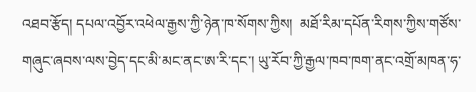འཐབ་རྩོད། དཔལ་འབྱོར་འཕེལ་རྒྱས་ཀྱི་ཉེན་ཁ་སོགས་ཀྱིས།  མཐོ་རིམ་དཔོན་རིགས་ཀྱིས་གཙོས་གཞུང་ཞབས་ལས་བྱེད་དང་མི་མང་ནང་ཨ་རི་དང་། ཡུ་རོབ་ཀྱི་རྒྱལ་ཁབ་ཁག་ནང་འགྲོ་མཁན་ཧ་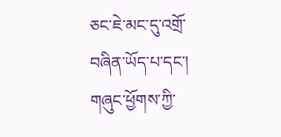ཅང་ཇེ་མང་དུ་འགྲོ་བཞིན་ཡོད་པ་དང་། གཞུང་ཕྱོགས་ཀྱི་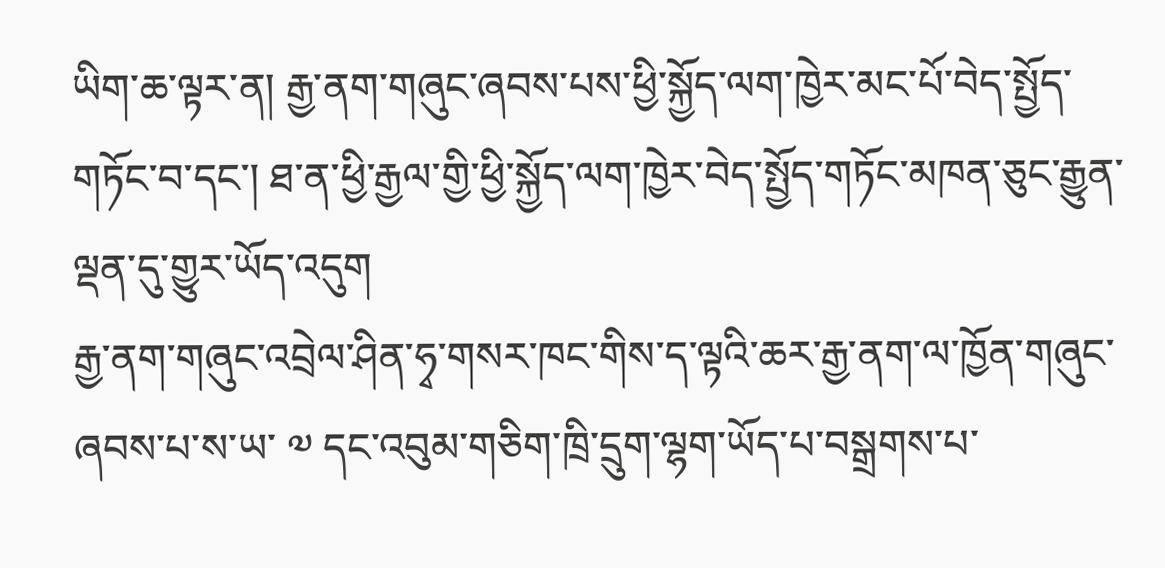ཡིག་ཆ་ལྟར་ན། རྒྱ་ནག་གཞུང་ཞབས་པས་ཕྱི་སྐྱོད་ལག་ཁྱེར་མང་པོ་བེད་སྤྱོད་གཏོང་བ་དང་། ཐ་ན་ཕྱི་རྒྱལ་གྱི་ཕྱི་སྐྱོད་ལག་ཁྱེར་བེད་སྤྱོད་གཏོང་མཁན་ཅུང་རྒྱུན་ལྡན་དུ་གྱུར་ཡོད་འདུག
རྒྱ་ནག་གཞུང་འབྲེལ་ཤིན་ཧྭ་གསར་ཁང་གིས་ད་ལྟའི་ཆར་རྒྱ་ནག་ལ་ཁྱོན་གཞུང་ཞབས་པ་ས་ཡ་ ༧ དང་འབུམ་གཅིག་ཁྲི་དྲུག་ལྷག་ཡོད་པ་བསྒྲགས་པ་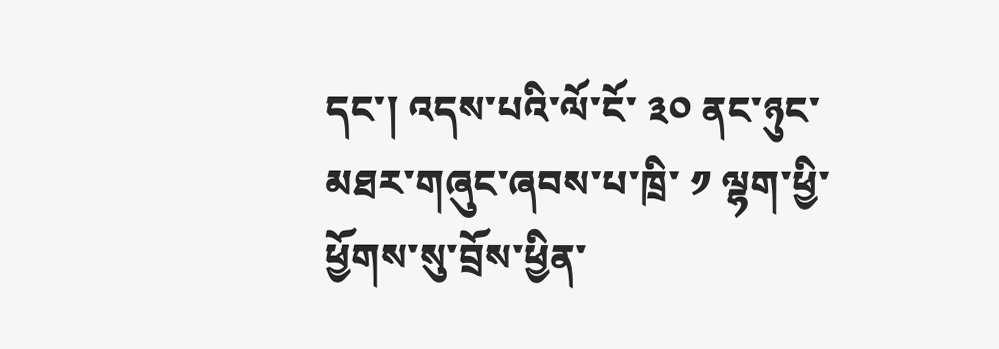དང་། འདས་པའི་ལོ་ངོ་ ༣༠ ནང་ཉུང་མཐར་གཞུང་ཞབས་པ་ཁྲི་ ༡ ལྷག་ཕྱི་ཕྱོགས་སུ་བྲོས་ཕྱིན་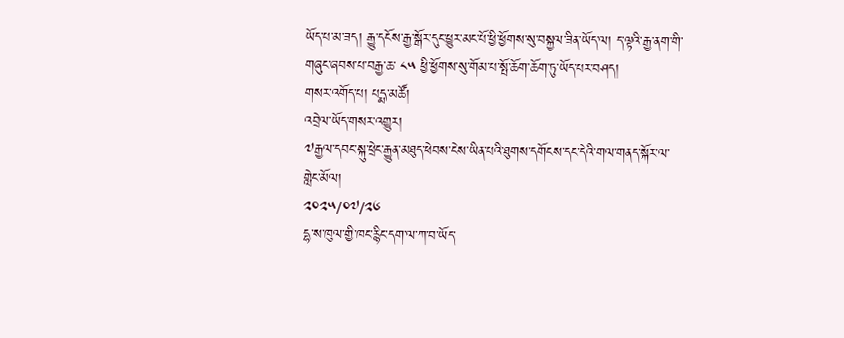ཡོད་པ་མ་ཟད། རྒྱུ་དངོས་རྒྱ་སྒོར་དུང་ཕྱུར་མང་པོ་ཕྱི་ཕྱོགས་སུ་བསྐྱལ་ཟིན་ཡོད་ལ། ད་ལྟའི་རྒྱ་ནག་གི་གཞུང་ཞབས་པ་བརྒྱ་ཆ་ ༨༥ ཕྱི་ཕྱོགས་སུ་གོམ་པ་སྤོ་ཆོག་ཆོག་ཏུ་ཡོད་པར་བཤད།
གསར་འགོད་པ། པདྨ་མཚོ།
འབྲེལ་ཡོད་གསར་འགྱུར།
༧རྒྱལ་དབང་སྐུ་ཕྲེང་རྒྱུན་མཐུད་ཕེབས་ངེས་ཡིན་པའི་ཐུགས་དགོངས་དང་དེའི་གལ་གནད་སྐོར་ལ་གླེང་མོལ།
༢༠༢༥/༠༧/༢༦
དྷ་ས་ཁུལ་གྱི་ཁང་རྙིང་དག་ལ་ཀ་བ་ཡོད་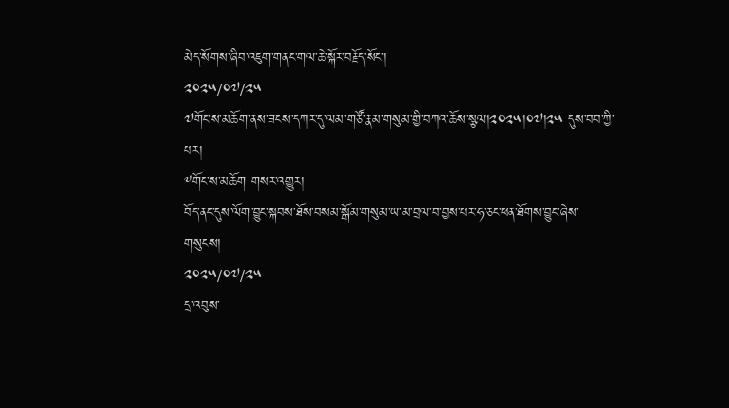མེད་སོགས་ཞིབ་འཇུག་གནང་གལ་ཆེ་སྐོར་བརྗོད་སོང་།
༢༠༢༥/༠༧/༢༥
༧གོང་ས་མཆོག་ནས་ཟངས་དཀར་དུ་ལམ་གཙོ་རྣམ་གསུམ་གྱི་བཀའ་ཆོས་སྩལ།༢༠༢༥།༠༧།༢༥ དུས་བབ་ཀྱི་པར།
༸གོང་ས་མཆོག གསར་འགྱུར།
བོད་ནང་དུས་ལོག་བྱུང་སྐབས་ཐོས་བསམ་སྒོམ་གསུམ་ཡ་མ་བྲལ་བ་བྱས་པར་ཧ་ཅང་ཕན་ཐོགས་བྱུང་ཞེས་གསུངས།
༢༠༢༥/༠༧/༢༥
དྲ་འབུས་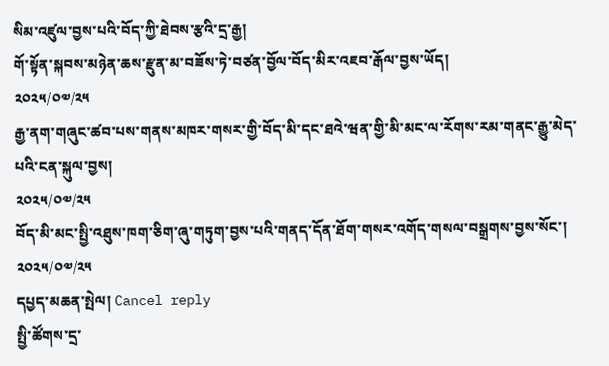སིམ་འཛུལ་བྱས་པའི་བོད་ཀྱི་ཐེབས་རྩའི་དྲ་རྒྱ།
གོ་སྟོན་སྐབས་མཉེན་ཆས་རྫུན་མ་བཟོས་ཏེ་བཙན་བྱོལ་བོད་མིར་འཇབ་རྒོལ་བྱས་ཡོད།
༢༠༢༥/༠༧/༢༥
རྒྱ་ནག་གཞུང་ཚབ་པས་གནས་མཁར་གསར་གྱི་བོད་མི་དང་ཐའེ་ཝན་གྱི་མི་མང་ལ་རོགས་རམ་གནང་རྒྱུ་མེད་པའི་ངན་སྐུལ་བྱས།
༢༠༢༥/༠༧/༢༥
བོད་མི་མང་སྤྱི་འཐུས་ཁག་ཅིག་ཞུ་གཏུག་བྱས་པའི་གནད་དོན་ཐོག་གསར་འགོད་གསལ་བསྒྲགས་བྱས་སོང་།
༢༠༢༥/༠༧/༢༥
དཔྱད་མཆན་སྤེལ། Cancel reply
སྤྱི་ཚོགས་དྲ་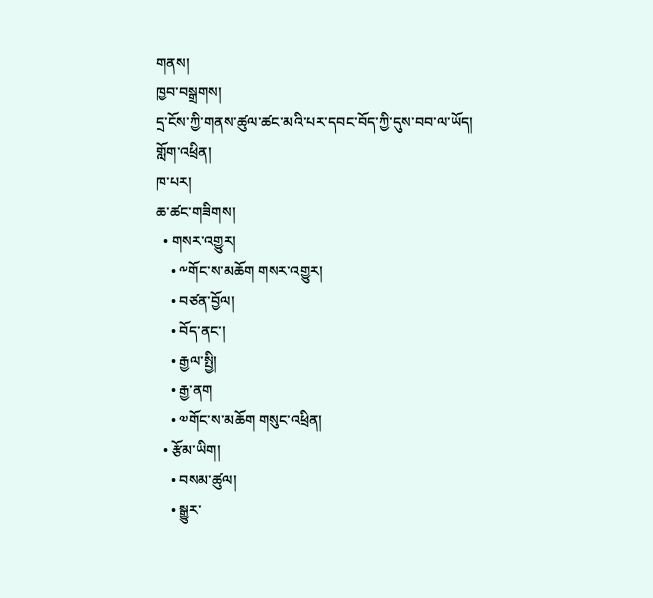གནས།
ཁྱབ་བསྒྲགས།
དྲ་ངོས་ཀྱི་གནས་ཚུལ་ཚང་མའི་པར་དབང་བོད་ཀྱི་དུས་བབ་ལ་ཡོད།
གློག་འཕྲིན།
ཁ་པར།
ཆ་ཚང་གཟིགས།
  • གསར་འགྱུར།
    • ༸གོང་ས་མཆོག གསར་འགྱུར།
    • བཙན་བྱོལ།
    • བོད་ནང་།
    • རྒྱལ་སྤྱི།
    • རྒྱ་ནག
    • ༧གོང་ས་མཆོག གསུང་འཕྲིན།
  • རྩོམ་ཡིག།
    • བསམ་ཚུལ།
    • སྒྱུར་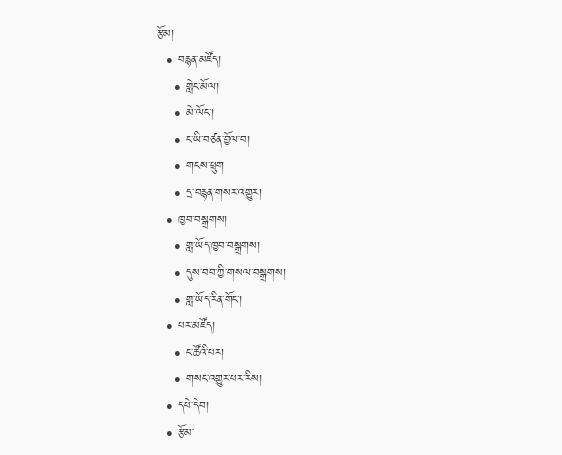རྩོམ།
  • བརྙན་མཛོད།
    • གླེང་མོལ།
    • མེ་ལོང་།
    • ང་ཡི་བཙན་བྱོལ་བ།
    • གངས་ཕྲུག
    • དྲ་བརྙན་གསར་འགྱུར།
  • ཁྱབ་བསྒྲགས།
    • གླ་ཡོད་ཁྱབ་བསྒྲགས།
    • དུས་བབ་ཀྱི་གསལ་བསྒྲགས།
    • གླ་ཡོད་རིན་གོང་།
  • པར་མཛོད།
    • ང་ཚོའི་པར།
    • གསང་འགྱུར་པར་རིས།
  • དཔེ་དེབ།
  • རྩོམ་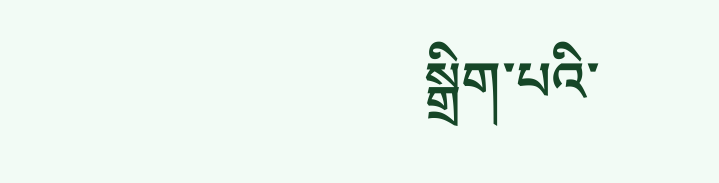སྒྲིག་པའི་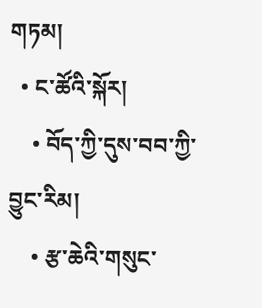གཏམ།
  • ང་ཚོའི་སྐོར།
    • བོད་ཀྱི་དུས་བབ་ཀྱི་བྱུང་རིམ།
    • རྩ་ཆེའི་གསུང་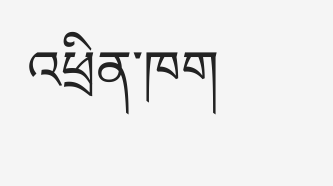འཕྲིན་ཁག